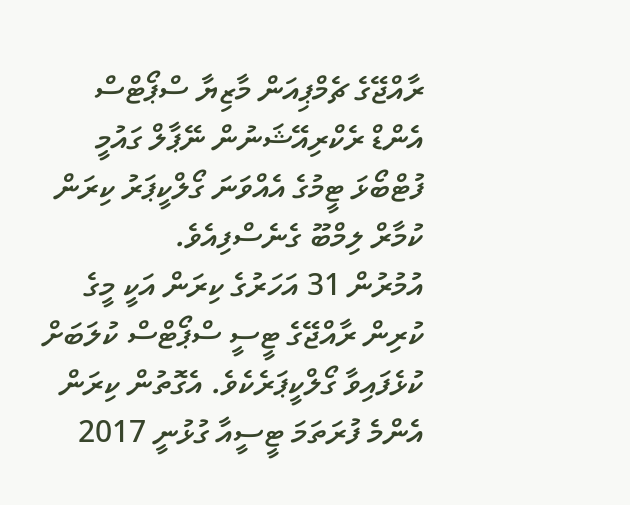ރާއްޖޭގެ ޗެމްޕިއަން މާޒިޔާ ސްޕޯޓްސް އެންޑް ރެކްރިއޭޝަނުން ނޭޕާލް ގައުމީ ފުޓްބޯޅަ ޓީމުގެ އެއްވަނަ ގޯލްކީޕަރު ކިރަން ކުމާރް ލިމްބޫ ގެނެސްފިއެވެ.
އުމުރުން 31 އަހަރުގެ ކިރަން އަކީ މީގެ ކުރިން ރާއްޖޭގެ ޓީސީ ސްޕޯޓްސް ކުލަބަށް ކުޅެފައިވާ ގޯލްކީޕަރެކެވެ. އެގޮތުން ކިރަން އެންމެ ފުރަތަމަ ޓީސީއާ ގުޅުނީ 2017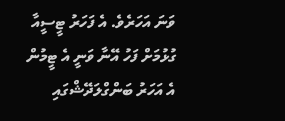ވަނަ އަހަރެވެ. އެ ފަހަރު ޓީސީއާ ގުޅުމަށް ފަހު އޭނާ ވަނީ އެ ޓީމުން އެ އަހަރު ބަންގްލަދޭޝްގައި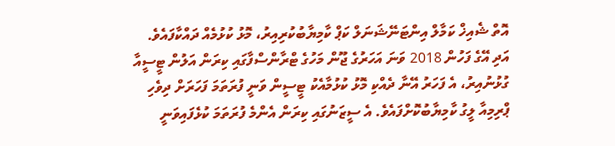އޮތް ޝެއިޚް ކަމާލް އިންޓަނޭޝަނަލް ކަޕް ކާމިޔާބުކުރިއިރު، މޮޅު ކުޅުމެއް ދައްކާފައެވެ.
އަދި އޭގެ ފަހުން 2018 ވަނަ އަހަރުގެ ޖޫން މަހުގެ ޓްރާންސްފާގައި ކިރަން އަލުން ޓީސީއާ ގުޅުނުއިރު، އެ ފަހަރު އޭނާ ދެއްކި މޮޅު ކުޅުމާއެކު ޓީސީން ވަނީ ފުރަތަމަ ފަހަރަށް ދިވެހި ޕްރިމިއާ ލީގު ކާމިޔާބުކޮށްފައެވެ. އެ ސީޒަނުގައި ކިރަން އެންމެ ފުރަތަމަ ކުޅެފައިވަނީ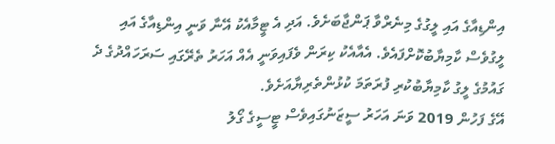އިންޑިއާގެ އައި ލީގުގެ މިނެރްވާ ޕަންޖާބަށެވެ. އަދި އެ ޓީމާއެކު އޭނާ ވަނީ އިންޑިއާގެ އައި ލީގުވެސް ކާމިޔާބުކޮށްފައެވެ. އެއާއެކު ކިރަން ވެފައިވަނީ އެއް އަހަރު ތެރޭގައި ސަރަހައްދުގެ ދެ ގައުމުގެ ލީގު ކާމިޔާބުކުރި ފުރަތަމަ ކުޅުންތެރިޔާއަށެވެ.
އޭގެ ފަހުން 2019 ވަނަ އަހަރު ސީޒަނުގައިވެސް ޓީސީގެ ގޯލު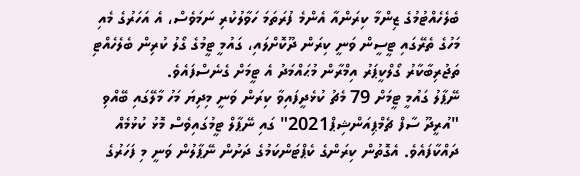ބެލެހެއްޓުމުގެ ޒިންމާ ކިރަންއާ އެންމެ ފުރަތަމަ ހަވާލުކުރި ނަމަވެސް، އެ އަހަރުގެ މެއި މަހުގެ ތެރޭގައި ޓީސީން ވަނީ ކިރަން ދޫކޮށްލައި، ގައުމީ ޓީމުގެ ގޯލު ކުރިން ބެލެހެއްޓި ތަޖުރިބާކާރު ގޯލްކީޕަރު އިމްރާން މުޙައްމަދު އެ ޓީމަށް ގެނެސްފައެވެ.
ނޭޕާލު ގައުމީ ޓީމަށް 79 މެޗު ކުޅެދީފައިވާ ކިރަން ވަނީ މިދިޔަ މަހު މާލޭގައި ބޭއްވި "އުރީދޫ ސާފް ޗެމްޕިއަންޝިޕް2021" ގައި ނޭޕާލް ޓީމުގައިވެސް މޮޅު ކުޅުމެއް ދައްކާފައެވެ. އެގޮތުން ކިރަންގެ ކެޕްޓަންކަމުގެ ދަށުން ނޭޕާލުން ވަނީ މި ފަހަރުގެ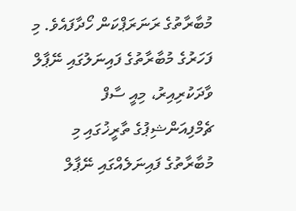މުބާރާތުގެ ރަނަރަޕްކަން ހޯދާފައެވެ. މި ފަހަރުގެ މުބާރާތުގެ ފައިނަލުގައި ނޭޕާލް ވާދަކުރިއިރު، މިއީ ސާފް ޗެމްފިއަންޝިޕުގެ ތާރީޚުގައި މި މުބާރާތުގެ ފައިނަލެއްގައި ނޭޕާލް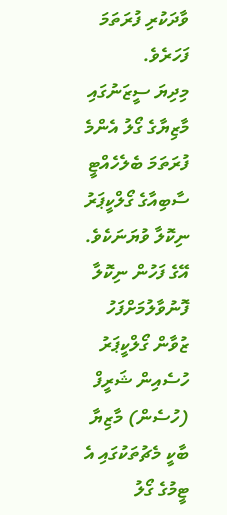ވާދަކުރި ފުރަތަމަ ފަހަރެވެ.
މިދިޔަ ސީޒަނުގައި މާޒިޔާގެ ގޯލު އެންމެ ފުރަތަމަ ބެލެހެއްޓީ ސާބިއާގެ ގޯލްކީޕަރު ނިކޮލާ ވުޔަނަކެވެ. އޭގެ ފަހުން ނިކޮލާ ފޮނުވާލުމަށްފަހު ޒުވާން ގޯލްކީޕަރު ހުސެއިން ޝަރީފް (ހުސެން) މާޒިޔާ ބާކީ މެޗުތަކުގައި އެ ޓީމުގެ ގޯލު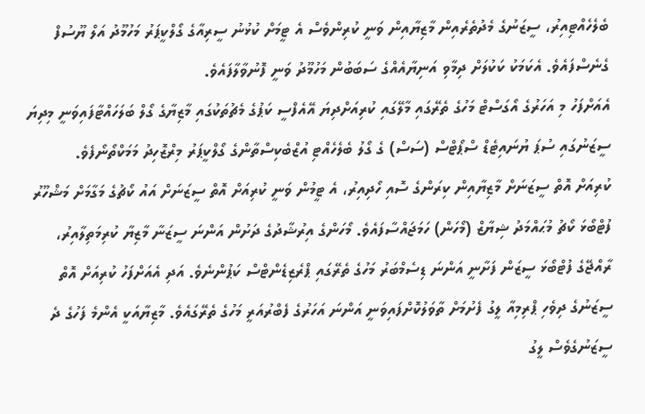ބެލެހެއްޓިއިރު، ސީޒަނުގެ މެދުތެރެއިން މާޒިޔާއިން ވަނީ ކުރިންވެސް އެ ޓީމަށް ކުޅުނު ސީރިއާގެ ގޯލްކީޕަރު މަހުމޫދު އަލް ޔޫސުފް ގެނެސްފައެވެ. އެކަމަކު ކަކުލަށް ދިމާވި އަނިޔާއެއްގެ ސަބަބުން މަހުމޫދު ވަނީ ފޮނުވާލާފައެވެ.
އެއަށްފަހު މި އަހަރުގެ އޯގަސްޓް މަހުގެ ތެރޭގައި މާލޭގައި ކުރިއަށްދިޔަ އޭއެފްސީ ކަޕުގެ މެޗުތަކުގައި މާޒިޔާގެ ގޯލް ބަލަހައްޓާފައިވަނީ މިދިޔަ ސީޒަނުގައި ސުޕަ ޔުނައިޓެޑް ސްޕޯޓްސް (ސަސް) ގެ ގޯލު ބެލެހެއްޓި އުޒްބެކިސްތާންގެ ގޯލްކީޕަރު މިރްޒޮހިދު މަމަކްތޯނޯފެވެ.
ކުރިއަށް އޮތް ސީޒަނަށް މާޒިޔާއިން ކިރަންގެ ސޮއި ހޯދިއިރު، އެ ޓީމުން ވަނީ ކުރިއަށް އޮތް ސީޒަނަށް އައު ކޯޗުގެ މަގާމަށް މަޝްހޫރު ފުޓްބޯޅަ ކޯޗު މުޙައްމަދު ޝިޔާޒް (މޯހަން) ހަމަޖައްސާފައެވެ. މޯހަންގެ އިރުޝާދުގެ ދަށުން އަންނަ ސީޒަނާ މާޒިޔާ ކުރިމަތިލާއިރު، ރާއްޖޭގެ ފުޓްބޯޅަ ސީޒަން ފަށާނީ އަންނަ ޑިސެމްބަރު މަހުގެ ތެރޭގައި ޕްރެޒިޑެންޓްސް ކަޕުންނެވެ. އަދި އެއަށްފަހު ކުރިއަށް އޮތް ސީޒަނުގެ ދިވެހި ޕްރިމިއާ ލީގު ފެށުމަށް ތާވަލުކޮށްފައިވަނީ އަންނަ އަހަރުގެ ފެބްރުއަރީ މަހުގެ ތެރޭގައެވެ. މާޒިޔާއަކީ އެންމެ ފަހުގެ ދެ ސީޒަނުގެވެސް ލީގު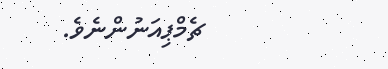ޗެމްޕިއަނުންނެވެ.